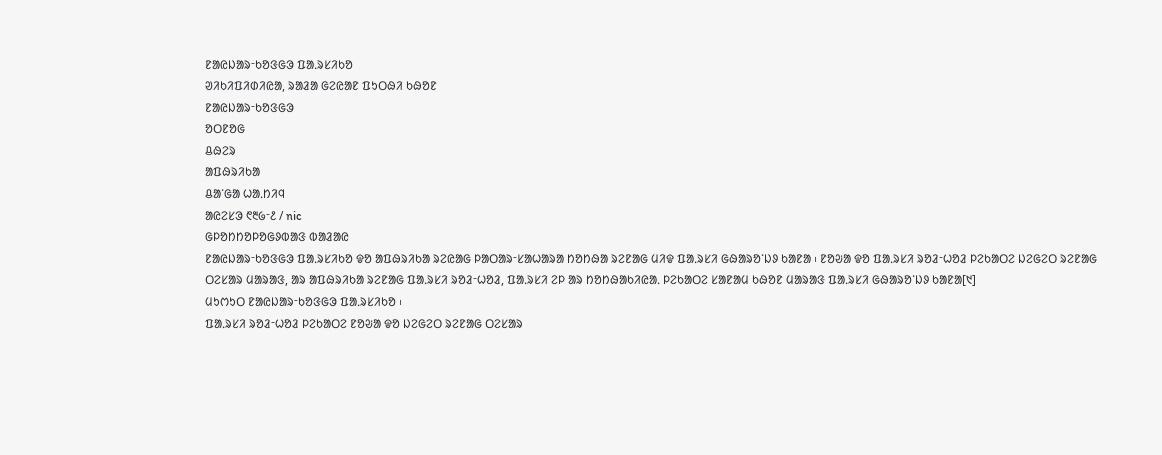ᱱᱟᱭᱡᱟᱨᱼᱠᱚᱝᱜᱳ ᱯᱟᱹᱨᱥᱤᱠᱚ
ᱣᱤᱠᱤᱯᱤᱰᱤᱭᱟ, ᱨᱟᱲᱟ ᱜᱮᱭᱟᱱ ᱯᱩᱛᱷᱤ ᱠᱷᱚᱱ
ᱱᱟᱭᱡᱟᱨᱼᱠᱚᱝᱜᱳ
ᱚᱛᱱᱚᱜ
ᱪᱷᱮᱨ
ᱟᱯᱷᱨᱤᱠᱟ
ᱪᱟᱸᱜᱟ ᱦᱟᱹᱴᱤᱧ
ᱟᱭᱮᱥᱳ ᱖᱓᱙ᱼ᱒ / nic
ᱜᱞᱚᱴᱴᱚᱞᱚᱜᱽᱵᱟᱝ ᱵᱟᱲᱟᱭ
ᱱᱟᱭᱡᱟᱨᱼᱠᱚᱝᱜᱳ ᱯᱟᱹᱨᱥᱤᱠᱚ ᱫᱚ ᱟᱯᱷᱨᱤᱠᱟ ᱨᱮᱭᱟᱜ ᱞᱟᱛᱟᱨᱼᱥᱟᱦᱟᱨᱟ ᱴᱚᱴᱷᱟ ᱨᱮᱱᱟᱜ ᱢᱤᱫ ᱯᱟᱹᱨᱥᱤ ᱜᱷᱟᱨᱚᱸᱡᱽ ᱠᱟᱱᱟ ᱾ ᱱᱚᱶᱟ ᱫᱚ ᱯᱟᱹᱨᱥᱤ ᱨᱚᱲᱼᱦᱚᱲ ᱞᱮᱠᱟᱛᱮ ᱡᱮᱜᱮᱛ ᱨᱮᱱᱟᱜ ᱛᱮᱥᱟᱨ ᱢᱟᱨᱟᱝ, ᱟᱨ ᱟᱯᱷᱨᱤᱠᱟ ᱨᱮᱱᱟᱜ ᱯᱟᱹᱨᱥᱤ ᱨᱚᱲᱼᱦᱚᱲ, ᱯᱟᱹᱨᱥᱤ ᱮᱞ ᱟᱨ ᱴᱚᱴᱷᱟᱠᱤᱭᱟᱹ ᱞᱮᱠᱟᱛᱮ ᱥᱟᱱᱟᱢ ᱠᱷᱚᱱ ᱢᱟᱨᱟᱝ ᱯᱟᱹᱨᱥᱤ ᱜᱷᱟᱨᱚᱸᱡᱽ ᱠᱟᱱᱟ[᱑]
ᱢᱩᱬᱩᱛ ᱱᱟᱭᱡᱟᱨᱼᱠᱚᱝᱜᱳ ᱯᱟᱹᱨᱥᱤᱠᱚ ᱾
ᱯᱟᱹᱨᱥᱤ ᱨᱚᱲᱼᱦᱚᱲ ᱞᱮᱠᱟᱛᱮ ᱱᱚᱶᱟ ᱫᱚ ᱡᱮᱜᱮᱛ ᱨᱮᱱᱟᱜ ᱛᱮᱥᱟᱨ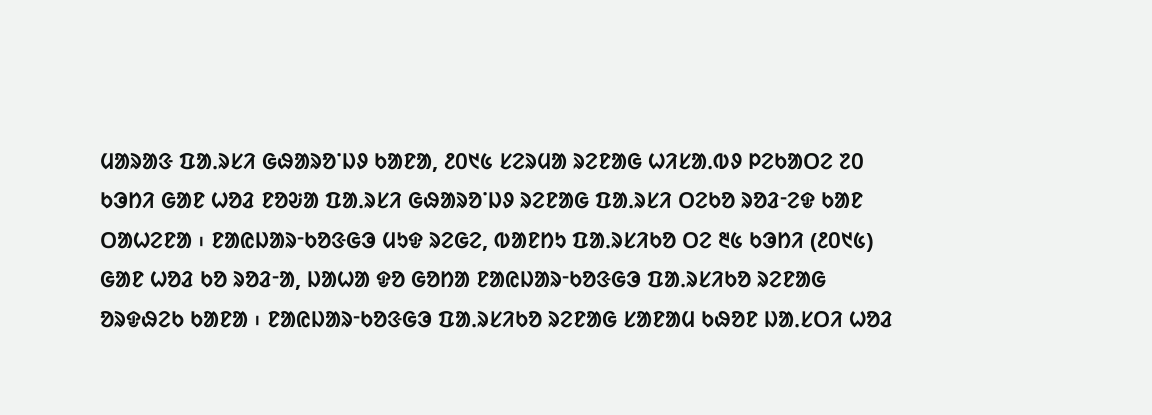ᱢᱟᱨᱟᱝ ᱯᱟᱹᱨᱥᱤ ᱜᱷᱟᱨᱚᱸᱡᱽ ᱠᱟᱱᱟ, ᱒᱐᱑᱕ ᱥᱮᱨᱢᱟ ᱨᱮᱱᱟᱜ ᱦᱤᱥᱟᱹᱵᱽ ᱞᱮᱠᱟᱛᱮ ᱗᱐ ᱠᱳᱴᱤ ᱜᱟᱱ ᱦᱚᱲ ᱱᱚᱶᱟ ᱯᱟᱹᱨᱥᱤ ᱜᱷᱟᱨᱚᱸᱡᱽ ᱨᱮᱱᱟᱜ ᱯᱟᱹᱨᱥᱤ ᱛᱮᱠᱚ ᱨᱚᱲᱼᱮᱫ ᱠᱟᱱ ᱛᱟᱦᱮᱱᱟ ᱾ ᱱᱟᱭᱡᱟᱨᱼᱠᱚᱝᱜᱳ ᱢᱩᱫ ᱨᱮᱜᱮ, ᱵᱟᱱᱴᱩ ᱯᱟᱹᱨᱥᱤᱠᱚ ᱛᱮ ᱓᱕ ᱠᱳᱴᱤ (᱒᱐᱑᱕) ᱜᱟᱱ ᱦᱚᱲ ᱠᱚ ᱨᱚᱲᱼᱟ, ᱡᱟᱦᱟ ᱫᱚ ᱜᱚᱴᱟ ᱱᱟᱭᱡᱟᱨᱼᱠᱚᱝᱜᱳ ᱯᱟᱹᱨᱥᱤᱠᱚ ᱨᱮᱱᱟᱜ ᱚᱨᱫᱷᱮᱠ ᱠᱟᱱᱟ ᱾ ᱱᱟᱭᱡᱟᱨᱼᱠᱚᱝᱜᱳ ᱯᱟᱹᱨᱥᱤᱠᱚ ᱨᱮᱱᱟᱜ ᱥᱟᱱᱟᱢ ᱠᱷᱚᱱ ᱡᱟᱹᱥᱛᱤ ᱦᱚᱲ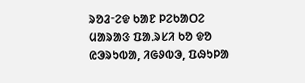ᱨᱚᱲᱼᱮᱫ ᱠᱟᱱ ᱞᱮᱠᱟᱛᱮ ᱢᱟᱨᱟᱝ ᱯᱟᱹᱨᱥᱤ ᱠᱚ ᱫᱚ ᱭᱳᱨᱩᱵᱟ, ᱤᱜᱽᱵᱳ, ᱯᱷᱩᱞᱟ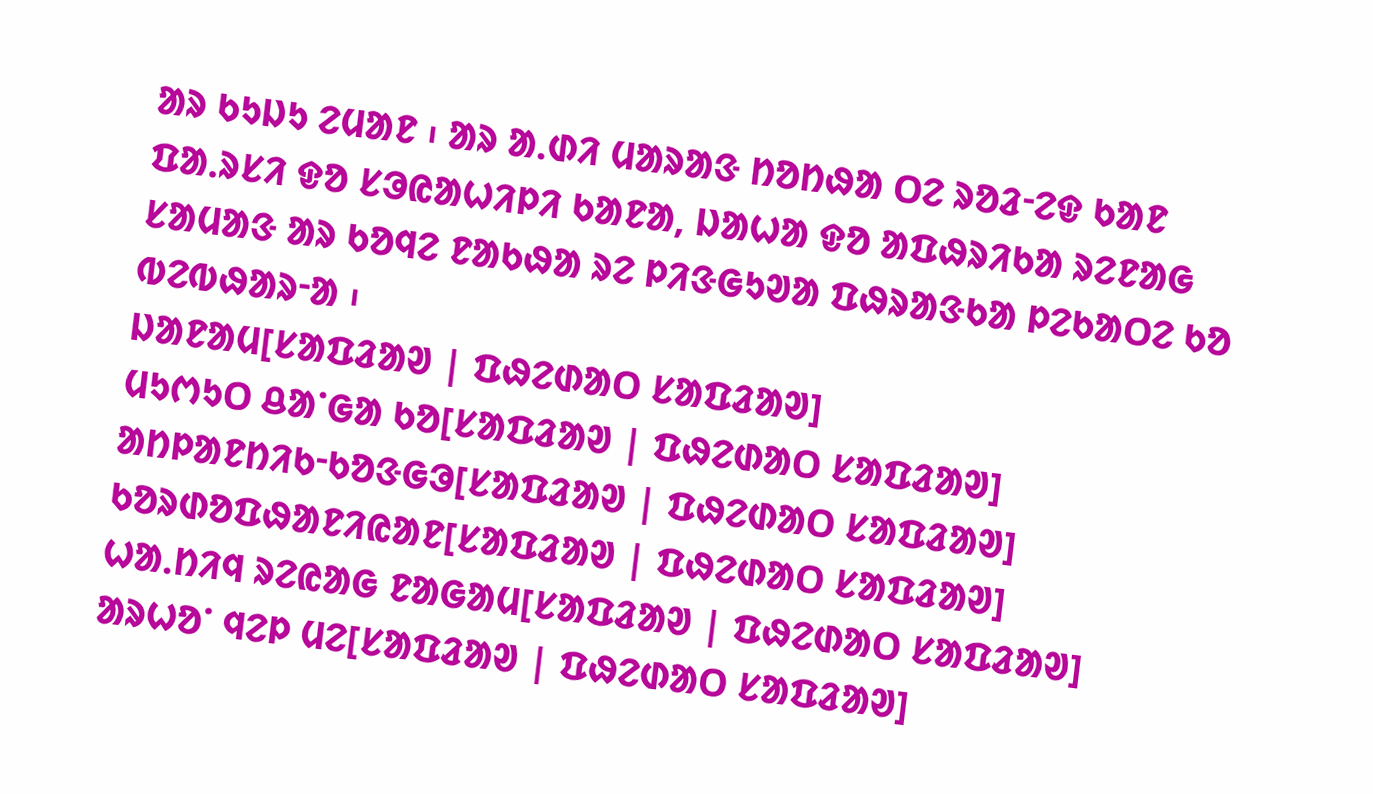ᱟᱨ ᱠᱩᱡᱩ ᱮᱢᱟᱱ ᱾ ᱟᱨ ᱟᱹᱰᱤ ᱢᱟᱨᱟᱝ ᱴᱚᱴᱷᱟ ᱛᱮ ᱨᱚᱲᱼᱮᱫ ᱠᱟᱱ ᱯᱟᱹᱨᱥᱤ ᱫᱚ ᱥᱳᱭᱟᱦᱤᱞᱤ ᱠᱟᱱᱟ, ᱡᱟᱦᱟ ᱫᱚ ᱟᱯᱷᱨᱤᱠᱟ ᱨᱮᱱᱟᱜ ᱥᱟᱢᱟᱝ ᱟᱨ ᱠᱚᱧᱮ ᱱᱟᱠᱷᱟ ᱨᱮ ᱞᱤᱝᱜᱩᱣᱟ ᱯᱷᱨᱟᱝᱠᱟ ᱞᱮᱠᱟᱛᱮ ᱠᱚ ᱵᱮᱵᱷᱟᱨᱼᱟ ᱾
ᱡᱟᱱᱟᱢ[ᱥᱟᱯᱲᱟᱣ | ᱯᱷᱮᱰᱟᱛ ᱥᱟᱯᱲᱟᱣ]
ᱢᱩᱬᱩᱛ ᱪᱟᱸᱜᱟ ᱠᱚ[ᱥᱟᱯᱲᱟᱣ | ᱯᱷᱮᱰᱟᱛ ᱥᱟᱯᱲᱟᱣ]
ᱟᱴᱞᱟᱱᱴᱤᱠᱼᱠᱚᱝᱜᱳ[ᱥᱟᱯᱲᱟᱣ | ᱯᱷᱮᱰᱟᱛ ᱥᱟᱯᱲᱟᱣ]
ᱠᱚᱨᱰᱚᱯᱷᱟᱱᱤᱭᱟᱱ[ᱥᱟᱯᱲᱟᱣ | ᱯᱷᱮᱰᱟᱛ ᱥᱟᱯᱲᱟᱣ]
ᱦᱟᱹᱴᱤᱧ ᱨᱮᱭᱟᱜ ᱱᱟᱜᱟᱢ[ᱥᱟᱯᱲᱟᱣ | ᱯᱷᱮᱰᱟᱛ ᱥᱟᱯᱲᱟᱣ]
ᱟᱨᱦᱚᱸ ᱧᱮᱞ ᱢᱮ[ᱥᱟᱯᱲᱟᱣ | ᱯᱷᱮᱰᱟᱛ ᱥᱟᱯᱲᱟᱣ]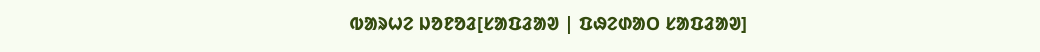ᱵᱟᱨᱦᱮ ᱡᱚᱱᱚᱲ[ᱥᱟᱯᱲᱟᱣ | ᱯᱷᱮᱰᱟᱛ ᱥᱟᱯᱲᱟᱣ]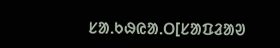ᱥᱟᱹᱠᱷᱭᱟᱹᱛ[ᱥᱟᱯᱲᱟᱣ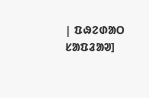| ᱯᱷᱮᱰᱟᱛ ᱥᱟᱯᱲᱟᱣ]